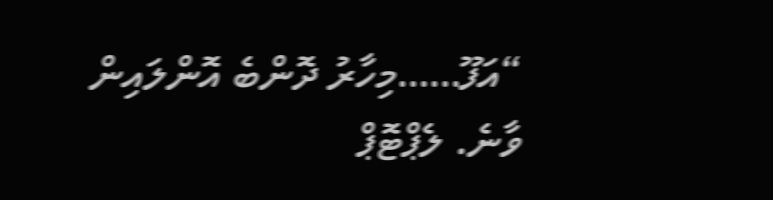“އަފޫ……މިހާރު ދޮންބެ އޮންލައިން ވާނެ. ލެޕްޓޮޕް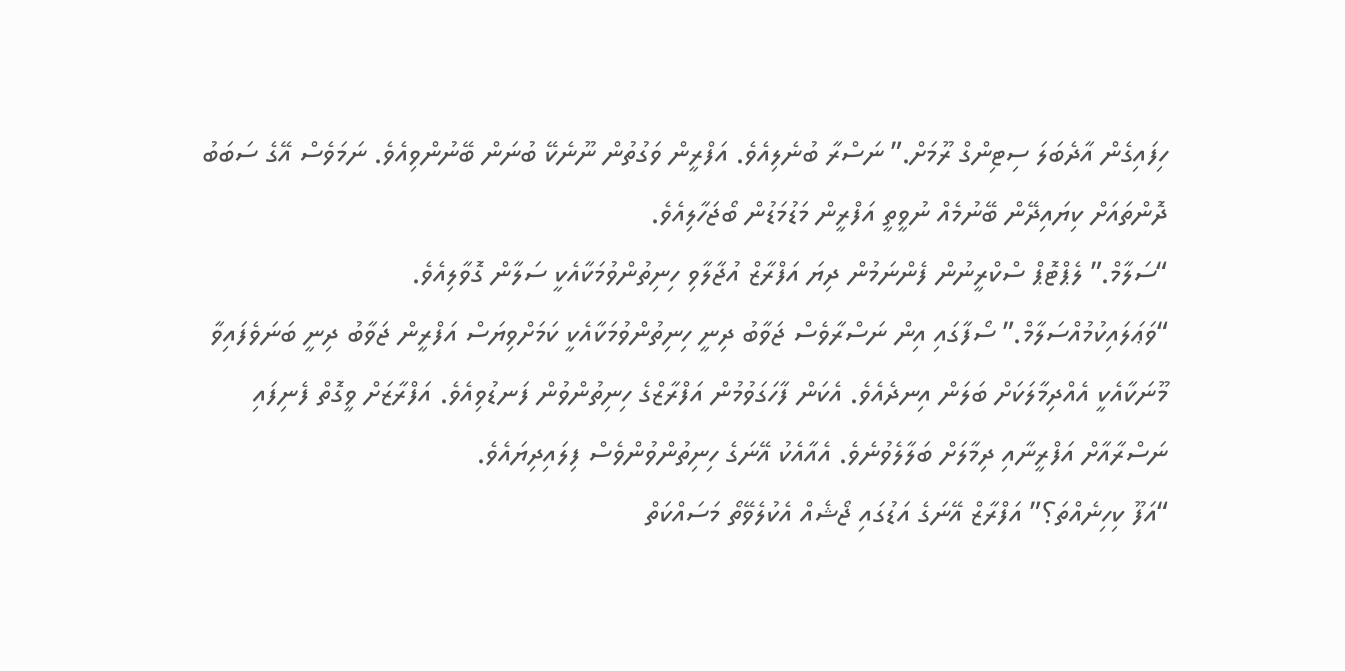ހިފައިގެން އާދެބަލަ ސިޓިންގް ރޫމަށް.” ނަސްރާ ބުނެލިއެވެ. އަފްރީން ވަގުތުން ނޫނެކޭ ބުނަން ބޭނުންވިއެވެ. ނަމަވެސް އޭގެ ސަބަބު ދޮންތައަށް ކިޔައިދޭން ބޭނުމެއް ނުވީތީ އަފްރީން މަޑުމަޑުން ބޯޖަހާލިއެވެ.
“ސަލާމް.” ލެޕްޓޮޕް ސްކްރީނުން ފެންނަމުން ދިޔަ އަފްރާޒް އުޖާލާވި ހިނިތުންވުމަކާއެކީ ސަލާން ގޮވާލިއެވެ.
“ވަޢަލައިކުމުއްސަލާމް.” ސޯފާގައި އިން ނަސްރާވެސް ޖަވާބު ދިނީ ހިނިތުންވުމަކާއެކީ ކަމަށްވިޔަސް އަފްރީން ޖަވާބު ދިނީ ބަނަވެފައިވާ މޫނަކާއެކީ އެއްދިމާލަކަށް ބަލަން އިނދެއެވެ. އެކަން ފާހަގަވުމުން އަފްރާޒްގެ ހިނިތުންވުން ފަނޑުވިއެވެ. އަފްރާޒަށް ވީގޮތް ފެނިފައި ނަސްރާއާށް އަފްރީނާއި ދިމާލަށް ބަލާލެވުނެވެ. އެއާއެކު އޭނަގެ ހިނިތުންވުންވެސް ފިލައިދިޔައެވެ.
“އަފޫ ކިހިނެއްތަ؟” އަފްރާޒް އޭނަގެ އަޑުގައި ޖޯޝެއް އެކުލެވޭތޯ މަސައްކަތް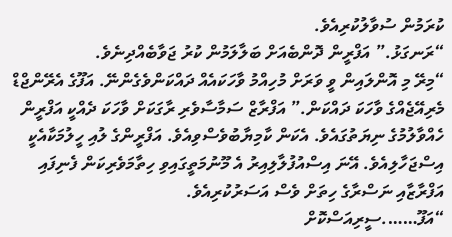ކުރަމުން ސުވާލުކުރިއެވެ.
“ރަނގަޅު.” އަފްރީން ދޮންބެއަށް ބަލާލަމުން ކުރު ޖަވާބެއްދިނެވެ.
“މިރޭ މި އޮންލައިން ވީ ވަރަށް މުހިއްމު ވާހަކައެއް ދައްކަންވެގެންނޭ. އަފޫގެ އެރޭންޖްޑް މެރިއޭޖެއްގެ ވާހަކަ ދައްކަން.” އަފްރާޒް ސަމާސާވެރި ރާގަކަށް ވާހަކަ ދެއްކީ އަފްރީން ހެއްވާލުމުގެ ނިޔަތުގައެވެ. އެކަން ކާމިޔާބުވެސްވިއެވެ. އަފްރީންގެ ލުއި ހީލުމަކާއެކީ އިސްޖަހާލިއެވެ. އޭނަ އިސްއުފުލާލިއިރު އެ މޫނުމަތީގައިވި ހިތާމަވެރިކަން ފެނިފައި އަފްރާޒާއި ނަސްރާގެ ހިތަށް ވެސް އަސަރުކުރިއެވެ.
“އަފޫ…….ސީރިއަސްކޮށް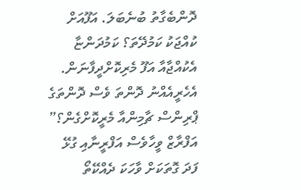ދޮންބެގާތު ބުނެބަލަ. އަފޫއަށް ކުއްޖަކު ކަމުދޭތަ؟ ކަމުދަންޏާ އެކުއްޖާއާ އަފޫ މެރިކޮށްދީފާނަން. އެހެރީއެއްނު ދޮންތަ ވެސް ދޮންތަގެ ޕްރިންސް ޗާމިންއާ މެރީކޮށްގެން؟” އަފްރާޒް ވީހާވެސް އަފްރީނާއި ގުޅޭ ފަދަ ގޮތަކަށް ވާހަކަ ދެއްކޭތޯ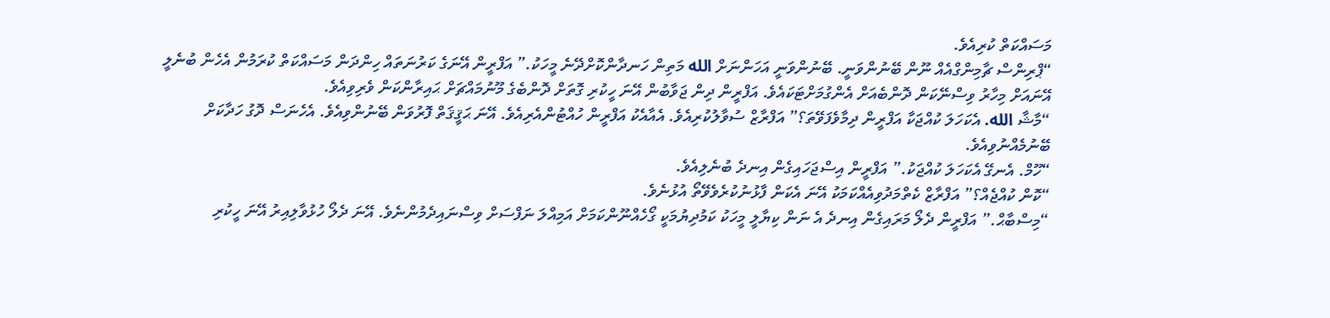މަސައްކަތް ކުރިއެވެ.
“ޕްރިންސް ޗާމިންގްއެއް ނޫން ބޭނުންވަނީ. ބޭނުންވަނީ އަހަންނަށް الله މަތިން ހަނދާންކޮށްދޭނެ މީހަކު.” އަފްރީން އޭނަގެ ކަރުނަތައް ހިންދަން މަސައްކަތް ކުރަމުން އެހެން ބުނެލީ އޭނައަށް މިހާރު ވިސްނޭކަން ދޮންބެއަށް އެންގުމަށްޓަކައެވެ. އަފްރީން ދިން ޖަވާބުން އޭނަ ހީކުރި ގޮތަށް ދޮންބެގެ މޫނުމައްޗަށް ޙައިރާންކަން ވެރިވިއެވެ.
“މާޝާ الله. އެކަހަލަ ކުއްޖަކާ އަފްރީން ދިމާވެފަވޭތަ؟” އަފްރާޒް ސުވާލުކުރިއެވެ. އެއާއެކު އަފްރީން ހުއްޓުންއެރިއެވެ. އޭނަ ޙަޤީޤަތް ފޮރުވަން ބޭނުންވިއެވެ. އެހެނަސް ދޮގު ހަދާކަށް ބޭނުމެއްނުވިއެވެ.
“ހޫމް. އެނގޭ އެކަހަލަ ކުއްޖަކު.” އަފްރީން އިސްޖަހައިގެން އިނދެ ބުނެލިއެވެ.
“ކޮން ކުއްޖެއް؟” އަފްރާޒް ކެތްމަދުވިއެއްކަމަކު އޭނަ އެކަން ފާޅުނުކުރެވެވޭތޯ އުޅުނެވެ.
“މިސްބާޙް.” އަފްރީން ދެލޯ މަރައިގެން އިނދެ އެ ނަން ކިޔާލީ މީހަކު ކަމުދިޔުމަކީ ގޯހެއްނޫންކަމަށް އަމިއްލަ ނަފްސަށް ވިސްނައިދެމުންނެވެ. އޭނަ ދެލޯ ހުޅުވާލިއިރު އޭނަ ހީކުރި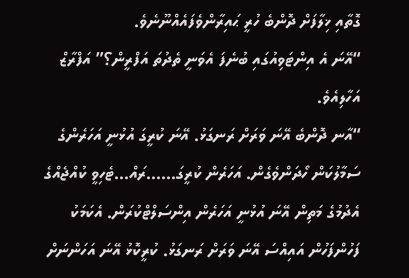ގޮތާއި ޚިލާފަށް ދޮންބެ ހުރީ ޙައިރާންވެފައެއްނޫނެވެ.
“އޭނަ އެ އިންޓަވިއުގައި ބުނެފަ އެވަނީ ތެދުތަ އަފްރީން؟” އަފްރާޒް އަހާލިއެވެ.
“އާނ ދޮންބެ އޭނަ ވަރަށް ރަނގަޅު. އޭނަ ކުރީގަ އުޅުނީ އަހަރެންގެ ސަމާލުކަން ހޯދަންވެގެން. އަހަރެން ކުރީގަ……ރައް…ޓެހިވީ ކުއްޖެއްގެ އެދުމުގެ މަތިން އޭނަ އުޅުނީ އަހަރެން އިންސަލްޓްކުރަން. އެކަމަކު ފަހުންފަހުން އައިއްސަ އޭނަ ވަރަށް ރަނގަޅު. ކުރީކޮޅު އޭނަ އަހަންނަށް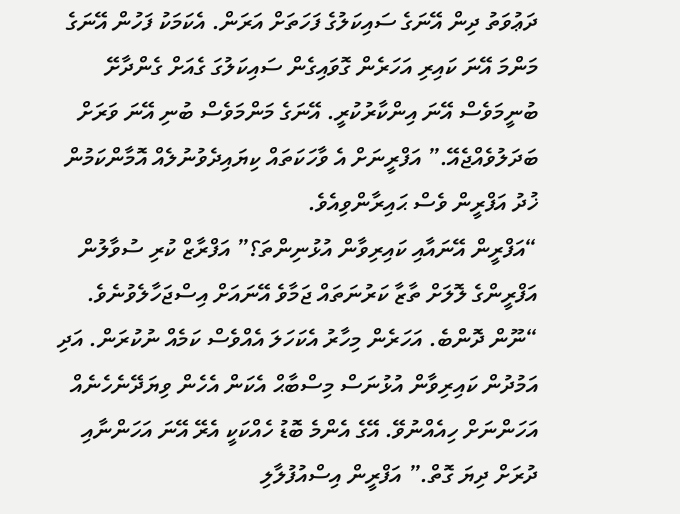ދަޢުވަތު ދިން އޭނަގެ ސައިކަލުގެ ފަހަތަށް އަރަން. އެކަމަކު ފަހުން އޭނަގެ މަންމަ އޭނަ ކައިރި އަހަރެން ގޮވައިގެން ސައިކަލުގަ ގެއަށް ގެންދާށޭ ބުނީމަވެސް އޭނަ އިންކާރުކުރީ. އޭނަގެ މަންމަވެސް ބުނި އޭނަ ވަރަށް ބަދަލުވެއްޖެއޭ.” އަފްރީނަށް އެ ވާހަކަތައް ކިޔައިދެވުނުލެއް އޮމާންކަމުން ޚުދު އަފްރީން ވެސް ޙައިރާންވިއެވެ.
“އަފްރީން އޭނައާއި ކައިރިވާން އުޅުނިންތަ؟” އަފްރާޒް ކުރި ސުވާލުން އަފްރީންގެ ލޮލަށް ތާޒާ ކަރުނަތައް ޖަމާވެ އޭނައަށް އިސްޖަހާލެވުނެވެ.
“ނޫން ދޮންބެ. އަހަރެން މިހާރު އެކަހަލަ އެއްވެސް ކަމެއް ނުކުރަން. އަދި އަމުދުން ކައިރިވާން އުޅުނަސް މިސްބާޙް އެކަން އެހެން ވިޔަދޭނެހެނެއް އަހަންނަށް ހިއެއްނުވޭ. އޭގެ އެންމެ ބޮޑު ހެއްކަކީ އެރޭ އޭނަ އަހަންނާއި ދުރަށް ދިޔަ ގޮތް.” އަފްރީން އިސްއުފުލާލި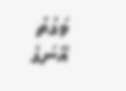ވަގުތު އޭނަގެ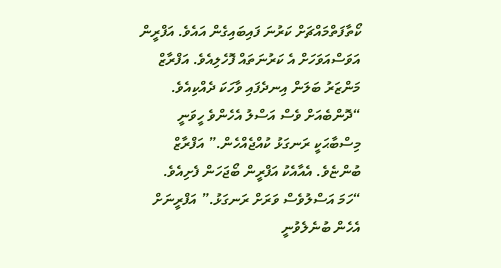ކޯތާފަތްމައްޗަށް ކަރުނަ ފައިބައިގެން އައެވެ. އަފްރީން އަވަސްއަވަހަށް އެ ކަރުނަތައް ފޮހެލިއެވެ. އަފްރާޒް މަންޒަރު ބަލަން އިނދެފައި ވާހަކަ ދެއްކިއެވެ.
“ދޮންބެއަށް ވެސް އަސްލު އެހެންވެ ހީވަނީ މިސްބާޙަކީ ރަނގަޅު ކުއްޖެއްހެން.” އަފްރާޒް ބުންޏެވެ. އެއާއެކު އަފްރީން ބޯޖަހަން ފެށިއެވެ.
“ހަމަ އަސްލުވެސް ވަރަށް ރަނގަޅު.” އަފްރީނަށް އެހެން ބުނެލެވުނީ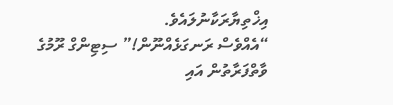އިޚްތިޔާރަކާނުލައެވެ.
“އެއްވެސް ރަނގަޅެއްނޫން!” ސިޓިންގް ރޫމުގެ ވާތްފަރާތުން އައި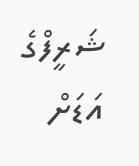ޝަރީފްގެ އަޑަށް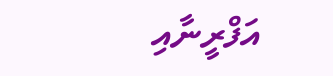އަފްރީނާއި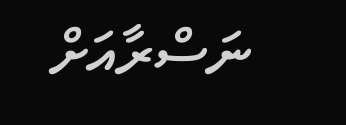ނަސްރާއަށް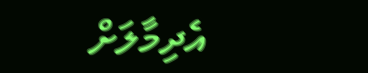އެދިމާލަށް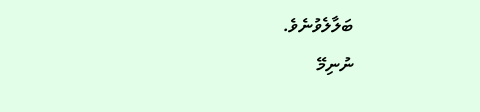ބަލާލެވުނެވެ.
ނުނިމޭ